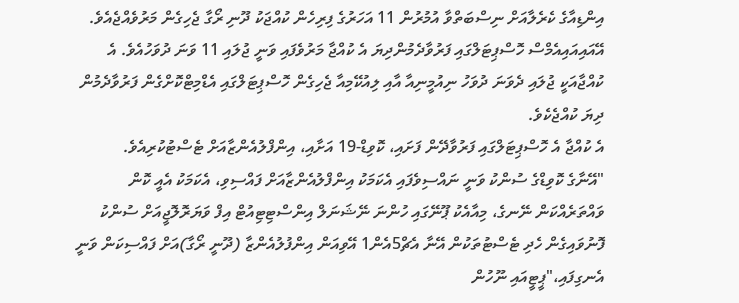އިންޑިއާގެ ކެރެލާއަށް ނިސްބަތްވާ އުމުރުން 11 އަހަރުގެ ފިރިހެން ކުއްޖަކު ދޫނި ރޯގާ ޖެހިގެން މަރުވެއްޖެއެވެ.
އޭއައިއައިއެމްސް ހޮސްޕިޓަލްގައި ފަރުވާދެމުންދިޔަ އެ ކުއްޖާ މަރުވެފައި ވަނީ ޖުލައި 11 ވަނަ ދުވަހުއެވެ. އެ ކުއްޖާއަކީ ޖުލައި ދެވަނަ ދުވަހު ނިއުމީނިއާ އާއި ލިއުކޭމިއާ ޖެހިގެން ހޮސްޕިޓަލްގައި އެޑްމިޓްކޮށްގެން ފަރުވާދެމުން ދިޔަ ކުއްޖެކެވެ.
އެ ކުއްޖާ އެ ހޮސްޕިޓަލްގައި ފަރުވާދޭން ފަށައި، ކޮވިޑް-19 އަށާއި، އިންފްލުއެންޒާއަށް ޓެސްޓުކުރިއެވެ.
"އޭނާގެ ކޮވިޑްގެ ސުންކު ވަނީ ނައްސިވެފައި އެކަމަކު އިންފްލުއެންޒާއަށް ފައްސިވި، އެކަމަކު އެއީ ކޮން ވައްތަރެއްކަން ނޭނގެ، މިއާއެކު ޕޫނޭގައި ހުންނަ ނޭޝަނަލް އިންސްޓިޓިއުޓް އިފް ވަޔަރޮލޮޖީއަށް ސުންކު ފޮނުވައިގެން ހެދި ޓެސްޓުތަކުން އޭނާ އެޗް5އެން1 އޭވިއަން އިންފުލުއެންޒާ (ދޫނީ ރޯގާ)އަށް ފައްސިކަން ވަނީ އެނގިފައި،"ޕީޓީއައި ނޫހުން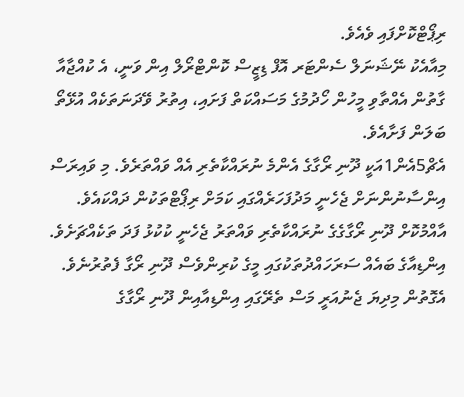ރިޕޯޓްކޮށްފައި ވެއެވެ.
މިއާއެކު ނޭޝަނަލް ސެންޓަރ އޮފް ޑިޒީސް ކޮންޓްރޯލް އިން ވަނީ، އެ ކުއްޖާއާ ގާތުން އެއްތާވި މީހުން ހޯދުމުގެ މަސައްކަތް ފަށައި، އިތުރު ވޭދަނަތަކެއް އުޅޭތޯ ބަލަން ފަށާއެވެ.
އެޗް5އެން1އަކީ ދޫނި ރޯގާގެ އެންމެ ނުރައްކާތެރި އެއް ވައްތަރެވެ. މި ވައިރަސް އިންސާނުންނަށް ޖެހެނީ މަދުފަހަރެއްގައި ކަމަށް ރިޕޯޓްތަކުން ދައްކައެވެ. އާއްމުކޮށް ދޫނި ރޯގާގެގެ ނުރައްކާތެރި ވައްތަރު ޖެހެނީ ކުކުޅު ފަދަ ތަކެއްޗަށެވެ.
އިންޑިއާގެ ބައެއް ސަރަހައްދުތަކުގައި މީގެ ކުރިންވެސް ދޫނި ރޯގާ ފެތުރުނެވެ. އެގޮތުން މިދިޔަ ޖެނުއަރީ މަސް ތެރޭގައި އިންޑިއާއިން ދޫނި ރޯގާގެ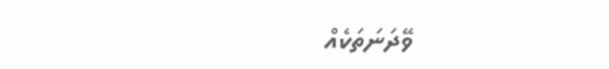ވޭދަނަތަކެއް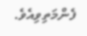ފެންމަތިވިއެވެ.